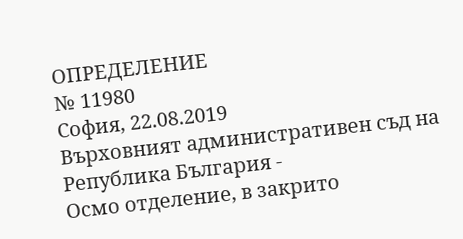ОПРЕДЕЛЕНИЕ
№ 11980
София, 22.08.2019
Върховният административен съд на Република България -
Осмо отделение, в закрито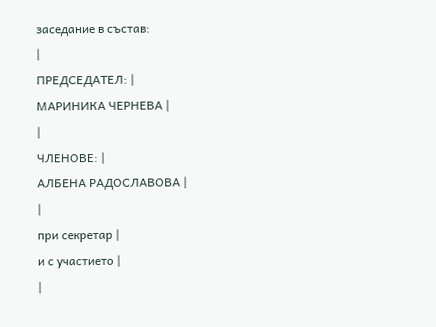заседание в състав:
|
ПРЕДСЕДАТЕЛ: |
МАРИНИКА ЧЕРНЕВА |
|
ЧЛЕНОВЕ: |
АЛБЕНА РАДОСЛАВОВА |
|
при секретар |
и с участието |
|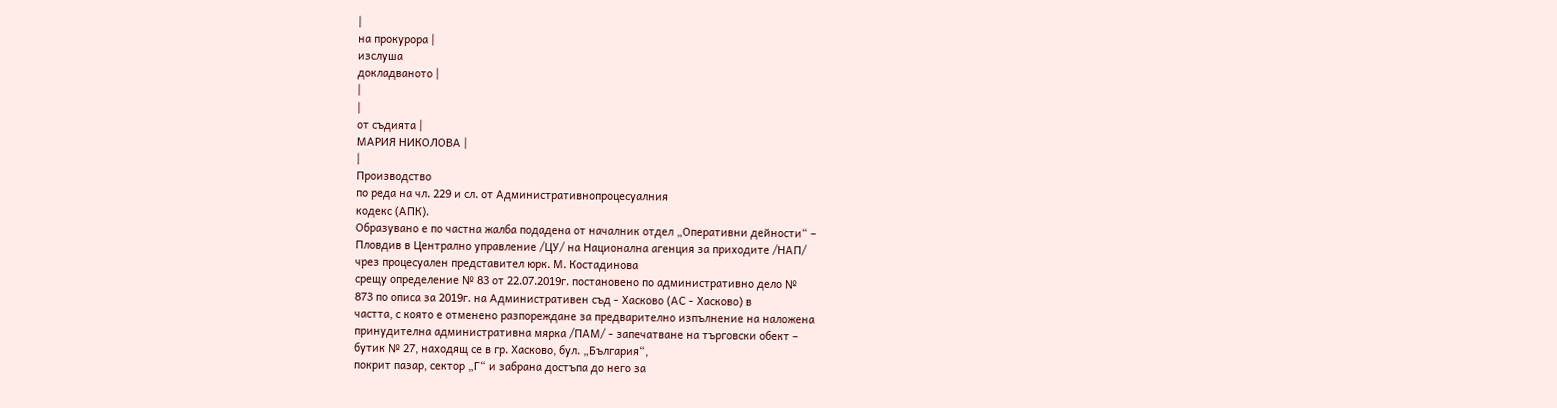|
на прокурора |
изслуша
докладваното |
|
|
от съдията |
МАРИЯ НИКОЛОВА |
|
Производство
по реда на чл. 229 и сл. от Административнопроцесуалния
кодекс (АПК).
Образувано е по частна жалба подадена от началник отдел „Оперативни дейности“ –
Пловдив в Централно управление /ЦУ/ на Национална агенция за приходите /НАП/
чрез процесуален представител юрк. М. Костадинова
срещу определение № 83 от 22.07.2019г. постановено по административно дело №
873 по описа за 2019г. на Административен съд - Хасково (АС - Хасково) в
частта, с която е отменено разпореждане за предварително изпълнение на наложена
принудителна административна мярка /ПАМ/ - запечатване на търговски обект –
бутик № 27, находящ се в гр. Хасково, бул. „България“,
покрит пазар, сектор „Г“ и забрана достъпа до него за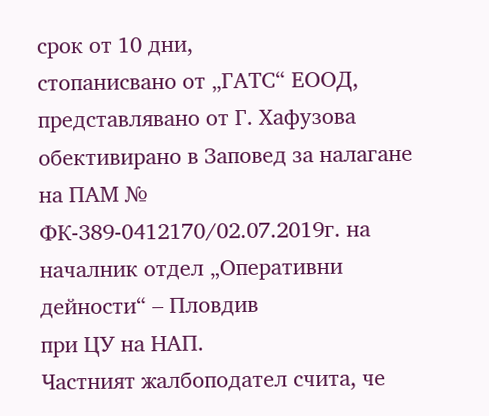срок от 10 дни,
стопанисвано от „ГАТС“ ЕООД, представлявано от Г. Хафузова
обективирано в Заповед за налагане на ПАМ №
ФК-389-0412170/02.07.2019г. на началник отдел „Оперативни дейности“ – Пловдив
при ЦУ на НАП.
Частният жалбоподател счита, че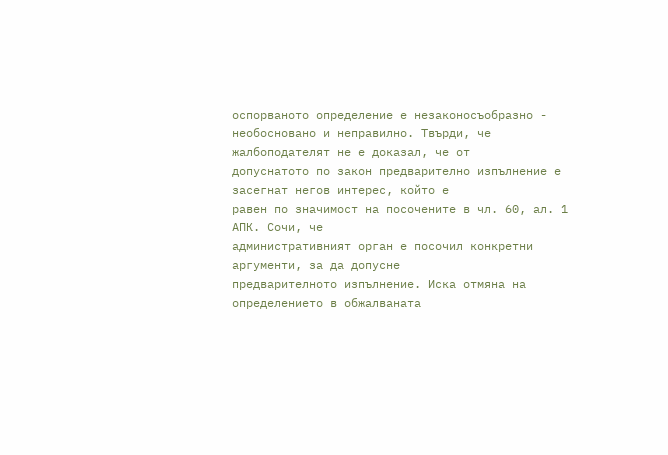оспорваното определение е незаконосъобразно -
необосновано и неправилно. Твърди, че жалбоподателят не е доказал, че от
допуснатото по закон предварително изпълнение е засегнат негов интерес, който е
равен по значимост на посочените в чл. 60, ал. 1 АПК. Сочи, че
административният орган е посочил конкретни аргументи, за да допусне
предварителното изпълнение. Иска отмяна на определението в обжалваната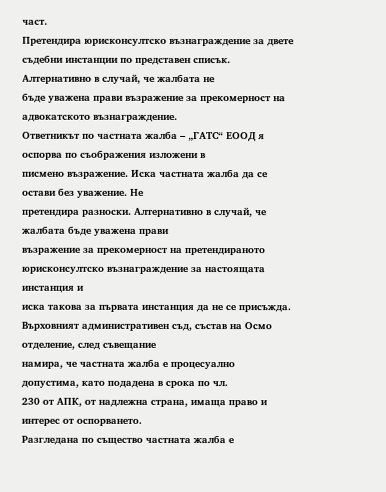част.
Претендира юрисконсултско възнаграждение за двете
съдебни инстанции по представен списък. Алтернативно в случай, че жалбата не
бъде уважена прави възражение за прекомерност на адвокатското възнаграждение.
Ответникът по частната жалба – „ГАТС“ ЕООД я оспорва по съображения изложени в
писмено възражение. Иска частната жалба да се остави без уважение. Не
претендира разноски. Алтернативно в случай, че жалбата бъде уважена прави
възражение за прекомерност на претендираното юрисконсултско възнаграждение за настоящата инстанция и
иска такова за първата инстанция да не се присъжда.
Върховният административен съд, състав на Осмо отделение, след съвещание
намира, че частната жалба е процесуално допустима, като подадена в срока по чл.
230 от АПК, от надлежна страна, имаща право и интерес от оспорването.
Разгледана по същество частната жалба е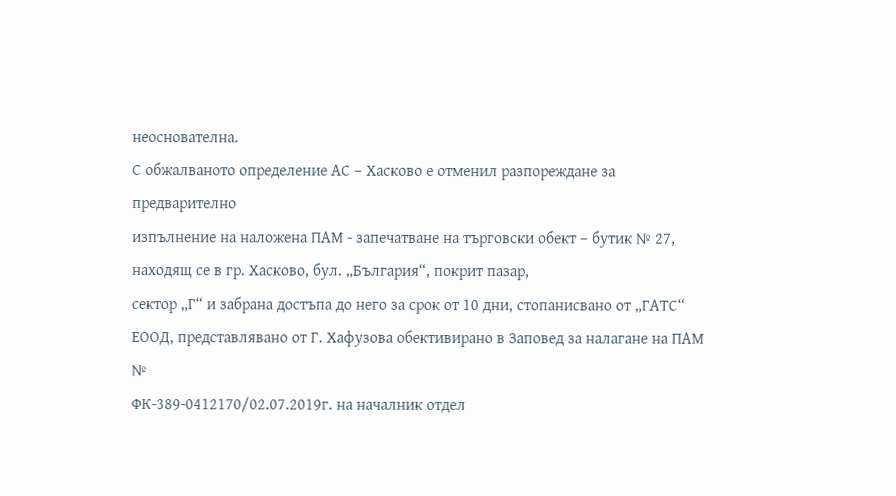неоснователна.
С обжалваното определение АС – Хасково е отменил разпореждане за предварително
изпълнение на наложена ПАМ - запечатване на търговски обект – бутик № 27, находящ се в гр. Хасково, бул. „България“, покрит пазар,
сектор „Г“ и забрана достъпа до него за срок от 10 дни, стопанисвано от „ГАТС“
ЕООД, представлявано от Г. Хафузова обективирано в Заповед за налагане на ПАМ №
ФК-389-0412170/02.07.2019г. на началник отдел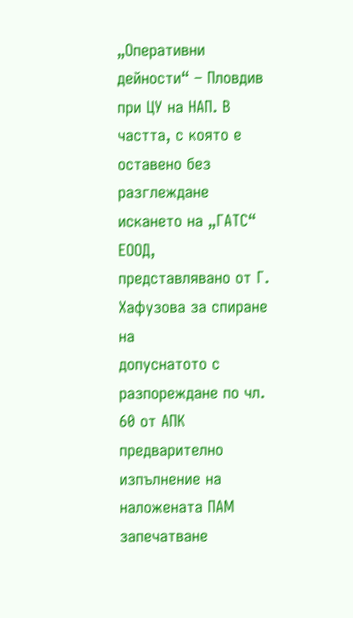„Оперативни дейности“ – Пловдив
при ЦУ на НАП. В частта, с която е оставено без разглеждане искането на „ГАТС“
ЕООД, представлявано от Г. Хафузова за спиране на
допуснатото с разпореждане по чл. 60 от АПК предварително изпълнение на
наложената ПАМ запечатване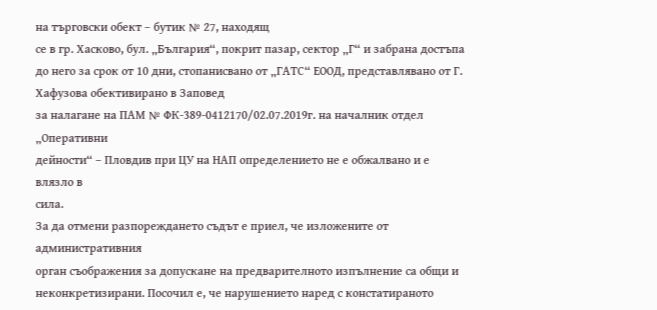на търговски обект – бутик № 27, находящ
се в гр. Хасково, бул. „България“, покрит пазар, сектор „Г“ и забрана достъпа
до него за срок от 10 дни, стопанисвано от „ГАТС“ ЕООД, представлявано от Г. Хафузова обективирано в Заповед
за налагане на ПАМ № ФК-389-0412170/02.07.2019г. на началник отдел „Оперативни
дейности“ – Пловдив при ЦУ на НАП определението не е обжалвано и е влязло в
сила.
За да отмени разпореждането съдът е приел, че изложените от административния
орган съображения за допускане на предварителното изпълнение са общи и
неконкретизирани. Посочил е, че нарушението наред с констатираното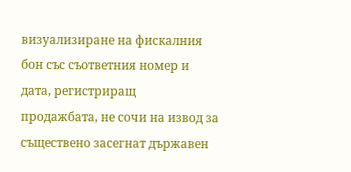визуализиране на фискалния бон със съответния номер и дата, регистриращ
продажбата, не сочи на извод за съществено засегнат държавен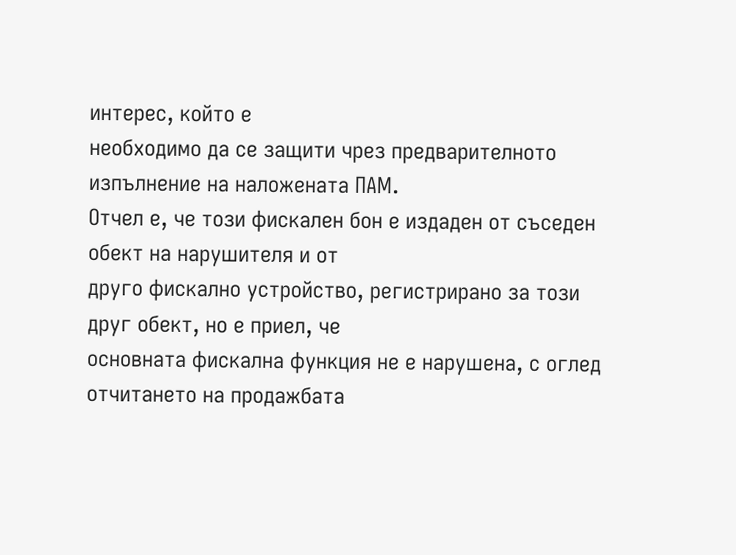интерес, който е
необходимо да се защити чрез предварителното изпълнение на наложената ПАМ.
Отчел е, че този фискален бон е издаден от съседен обект на нарушителя и от
друго фискално устройство, регистрирано за този друг обект, но е приел, че
основната фискална функция не е нарушена, с оглед отчитането на продажбата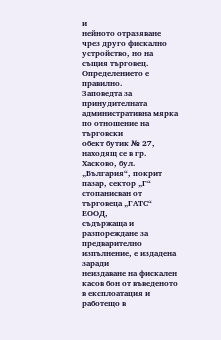и
нейното отразяване чрез друго фискално устройство, но на същия търговец.
Определението е правилно.
Заповедта за принудителната административна мярка по отношение на търговски
обект бутик № 27, находящ се в гр. Хасково, бул.
„България“, покрит пазар, сектор „Г“ стопанисван от търговеца „ГАТС“ ЕООД,
съдържаща и разпореждане за предварително изпълнение, е издадена заради
неиздаване на фискален касов бон от въведеното в експлоатация и работещо в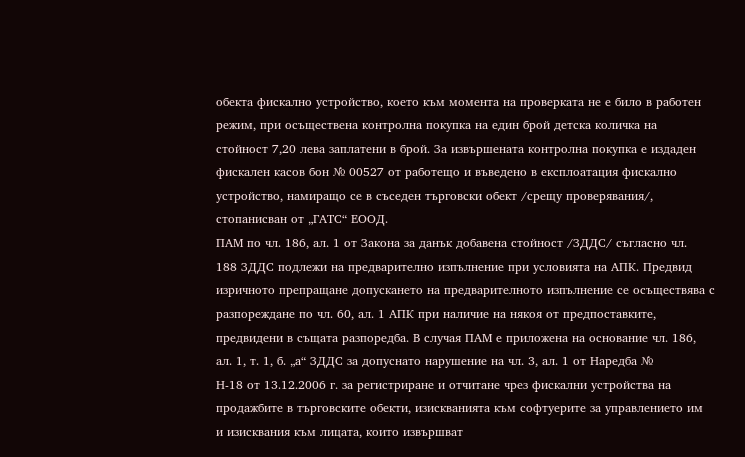обекта фискално устройство, което към момента на проверката не е било в работен
режим, при осъществена контролна покупка на един брой детска количка на
стойност 7,20 лева заплатени в брой. За извършената контролна покупка е издаден
фискален касов бон № 00527 от работещо и въведено в експлоатация фискално
устройство, намиращо се в съседен търговски обект /срещу проверявания/,
стопанисван от „ГАТС“ ЕООД.
ПАМ по чл. 186, ал. 1 от Закона за данък добавена стойност /ЗДДС/ съгласно чл.
188 ЗДДС подлежи на предварително изпълнение при условията на АПК. Предвид
изричното препращане допускането на предварителното изпълнение се осъществява с
разпореждане по чл. 60, ал. 1 АПК при наличие на някоя от предпоставките,
предвидени в същата разпоредба. В случая ПАМ е приложена на основание чл. 186,
ал. 1, т. 1, б. „а“ ЗДДС за допуснато нарушение на чл. 3, ал. 1 от Наредба №
Н-18 от 13.12.2006 г. за регистриране и отчитане чрез фискални устройства на
продажбите в търговските обекти, изискванията към софтуерите за управлението им
и изисквания към лицата, които извършват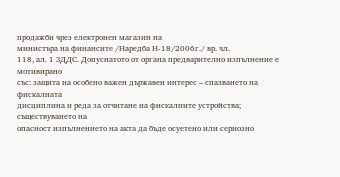продажби чрез електронен магазин на
министъра на финансите /Наредба Н-18/2006г./ вр. чл.
118, ал. 1 ЗДДС. Допуснатото от органа предварително изпълнение е мотивирано
със: защита на особено важен държавен интерес – спазването на фискалната
дисциплина и реда за отчитане на фискалните устройства; съществуването на
опасност изпълнението на акта да бъде осуетено или сериозно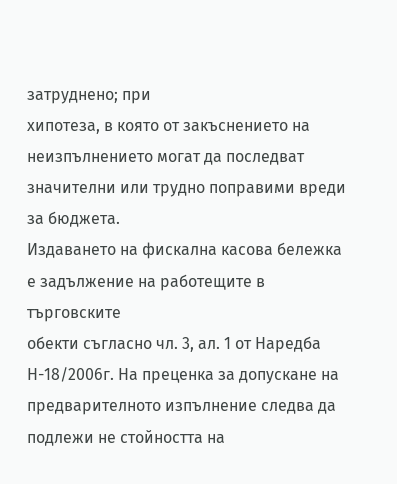затруднено; при
хипотеза, в която от закъснението на неизпълнението могат да последват
значителни или трудно поправими вреди за бюджета.
Издаването на фискална касова бележка е задължение на работещите в търговските
обекти съгласно чл. 3, ал. 1 от Наредба Н-18/2006г. На преценка за допускане на
предварителното изпълнение следва да подлежи не стойността на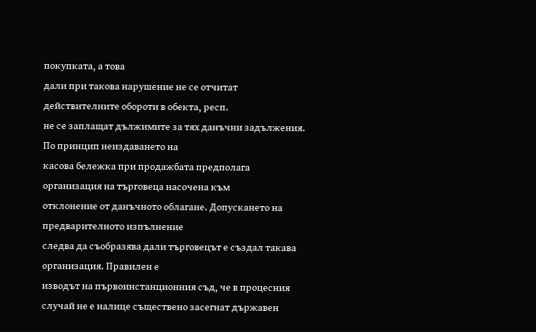покупката, а това
дали при такова нарушение не се отчитат действителните обороти в обекта, респ.
не се заплащат дължимите за тях данъчни задължения. По принцип неиздаването на
касова бележка при продажбата предполага организация на търговеца насочена към
отклонение от данъчното облагане. Допускането на предварителното изпълнение
следва да съобразява дали търговецът е създал такава организация. Правилен е
изводът на първоинстанционния съд, че в процесния случай не е налице съществено засегнат държавен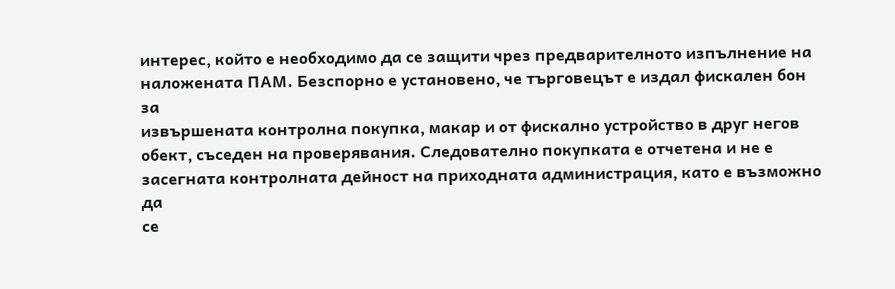интерес, който е необходимо да се защити чрез предварителното изпълнение на
наложената ПАМ. Безспорно е установено, че търговецът е издал фискален бон за
извършената контролна покупка, макар и от фискално устройство в друг негов
обект, съседен на проверявания. Следователно покупката е отчетена и не е
засегната контролната дейност на приходната администрация, като е възможно да
се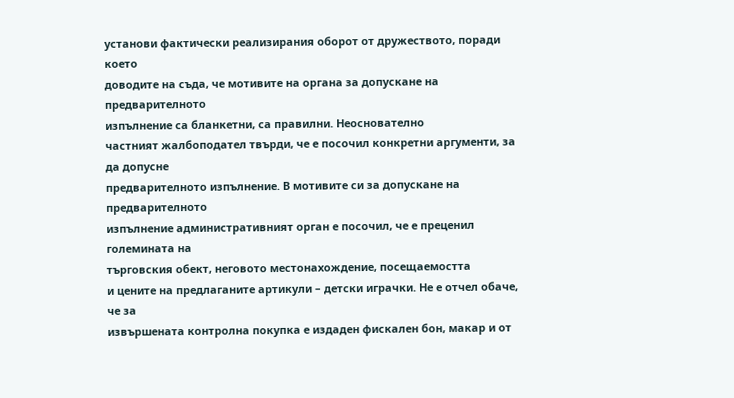установи фактически реализирания оборот от дружеството, поради което
доводите на съда, че мотивите на органа за допускане на предварителното
изпълнение са бланкетни, са правилни. Неоснователно
частният жалбоподател твърди, че е посочил конкретни аргументи, за да допусне
предварителното изпълнение. В мотивите си за допускане на предварителното
изпълнение административният орган е посочил, че е преценил големината на
търговския обект, неговото местонахождение, посещаемостта
и цените на предлаганите артикули – детски играчки. Не е отчел обаче, че за
извършената контролна покупка е издаден фискален бон, макар и от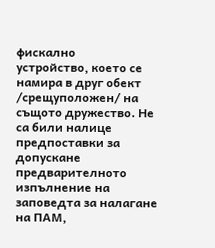фискално
устройство, което се намира в друг обект /срещуположен/ на същото дружество. Не
са били налице предпоставки за допускане предварителното изпълнение на
заповедта за налагане на ПАМ,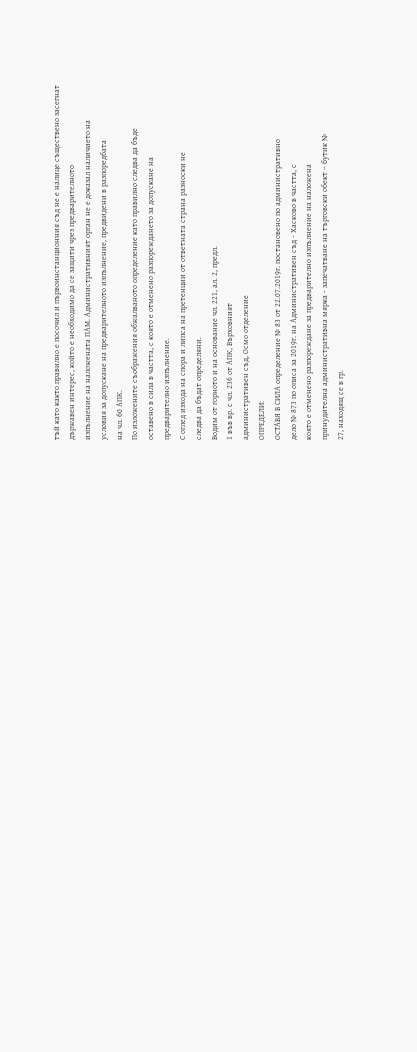тъй като както правилно е посочил и първоинстанционния съд не е налице съществено засегнат
държавен интерес, който е необходимо да се защити чрез предварителното
изпълнение на наложената ПАМ. Административният орган не е доказал наличието на
условия за допускане на предварителното изпълнение, предвидени в разпоредбата
на чл. 60 АПК.
По изложените съображения обжалваното определение като правилно следва да бъде
оставено в сила в частта, с която е отменено разпореждането за допускане на
предварително изпълнение.
С оглед изхода на спора и липса на претенции от ответната страна разноски не
следва да бъдат определяни.
Водим от горното и на основание чл. 221, ал. 2, предл.
1 във вр. с чл. 236 от АПК, Върховният
административен съд, Осмо отделение
ОПРЕДЕЛИ:
ОСТАВЯ В СИЛА определение № 83 от 22.07.2019г. постановено по административно
дело № 873 по описа за 2019г. на Административен съд - Хасково в частта, с
която е отменено разпореждане за предварително изпълнение на наложена
принудителна административна мярка - запечатване на търговски обект – бутик №
27, находящ се в гр.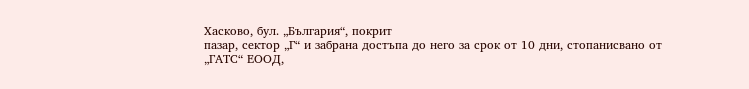Хасково, бул. „България“, покрит
пазар, сектор „Г“ и забрана достъпа до него за срок от 10 дни, стопанисвано от
„ГАТС“ ЕООД,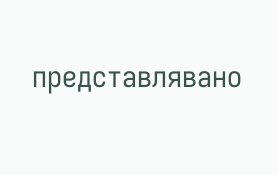представлявано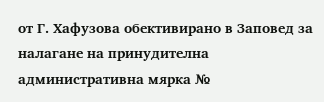от Г. Хафузова обективирано в Заповед за налагане на принудителна
административна мярка №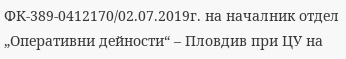ФК-389-0412170/02.07.2019г. на началник отдел
„Оперативни дейности“ – Пловдив при ЦУ на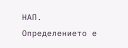НАП.
Определението е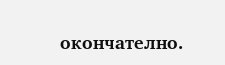окончателно.